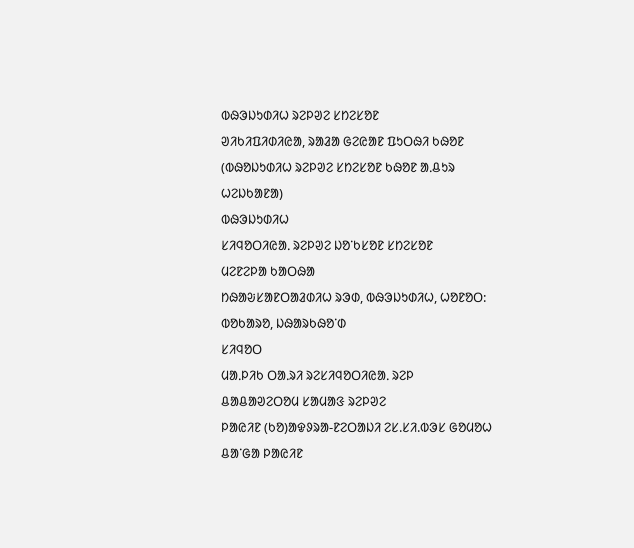ᱵᱷᱳᱡᱩᱰᱤᱦ ᱨᱮᱞᱣᱮ ᱥᱴᱮᱥᱚᱱ
ᱣᱤᱠᱤᱯᱤᱰᱤᱭᱟ, ᱨᱟᱲᱟ ᱜᱮᱭᱟᱱ ᱯᱩᱛᱷᱤ ᱠᱷᱚᱱ
(ᱵᱷᱚᱡᱩᱰᱤᱦ ᱨᱮᱞᱣᱮ ᱥᱴᱮᱥᱚᱱ ᱠᱷᱚᱱ ᱟᱹᱪᱩᱨ ᱦᱮᱡᱠᱟᱱᱟ)
ᱵᱷᱳᱡᱩᱰᱤᱦ
ᱥᱤᱧᱚᱛᱤᱭᱟᱹ ᱨᱮᱞᱣᱮ ᱡᱚᱸᱠᱥᱚᱱ ᱥᱴᱮᱥᱚᱱ
ᱢᱮᱱᱮᱞᱟ ᱠᱟᱛᱷᱟ
ᱴᱷᱟᱶᱥᱟᱱᱛᱟᱲᱰᱤᱦ ᱨᱳᱰ, ᱵᱷᱳᱡᱩᱰᱤᱦ, ᱦᱚᱱᱚᱛ: ᱵᱚᱠᱟᱨᱚ, ᱡᱷᱟᱨᱠᱷᱚᱸᱰ
ᱥᱤᱧᱚᱛ
ᱢᱟᱹᱞᱤᱠ ᱛᱟᱹᱨᱤ ᱨᱮᱥᱤᱧᱚᱛᱤᱭᱟᱹ ᱨᱮᱞ
ᱪᱟᱪᱟᱣᱮᱛᱚᱢ ᱥᱟᱢᱟᱝ ᱨᱮᱞᱣᱮ
ᱞᱟᱭᱤᱱ (ᱠᱚ)ᱟᱫᱽᱨᱟ-ᱱᱮᱛᱟᱡᱤ ᱮᱥ.ᱥᱤ.ᱵᱳᱥ ᱜᱚᱢᱚᱦ ᱪᱟᱸᱜᱟ ᱞᱟᱭᱤᱱ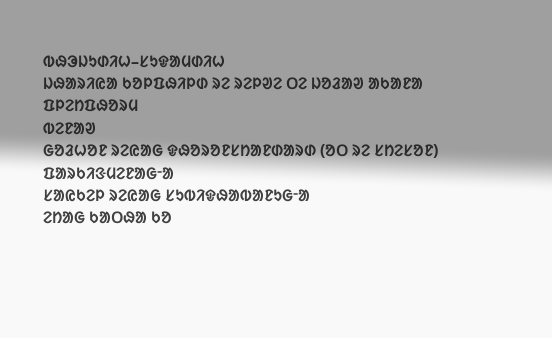ᱵᱷᱳᱡᱩᱰᱤᱦ–ᱥᱩᱫᱟᱢᱰᱤᱦ
ᱡᱷᱟᱨᱤᱭᱟ ᱠᱚᱞᱯᱷᱤᱞᱰ ᱨᱮ ᱨᱮᱞᱣᱮ ᱛᱮ ᱡᱚᱲᱟᱣ ᱟᱠᱟᱱᱟ
ᱯᱞᱮᱴᱯᱷᱚᱨᱢ
ᱵᱮᱱᱟᱣ
ᱜᱚᱲᱦᱚᱱ ᱨᱮᱭᱟᱜ ᱫᱷᱚᱨᱚᱱᱥᱴᱟᱱᱰᱟᱨᱰ (ᱚᱛ ᱨᱮ ᱥᱴᱮᱥᱚᱱ)
ᱯᱟᱨᱠᱤᱝᱢᱮᱱᱟᱜᱼᱟ
ᱥᱟᱭᱠᱮᱞ ᱨᱮᱭᱟᱜ ᱥᱩᱵᱤᱫᱷᱟᱵᱟᱱᱩᱜᱼᱟ
ᱮᱴᱟᱜ ᱠᱟᱛᱷᱟ ᱠᱚ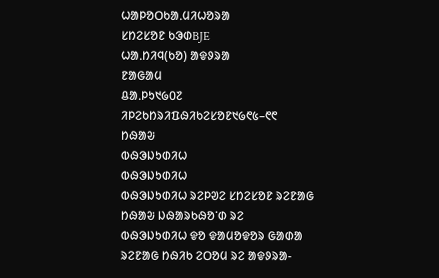ᱦᱟᱞᱚᱛᱠᱟᱹᱢᱤᱦᱚᱨᱟ
ᱥᱴᱮᱥᱚᱱ ᱠᱳᱰBJE
ᱦᱟᱹᱴᱤᱧ(ᱠᱚ) ᱟᱫᱽᱨᱟ
ᱱᱟᱜᱟᱢ
ᱪᱟᱹᱞᱩ᱑᱙᱐᱗
ᱤᱞᱮᱠᱴᱨᱤᱯᱷᱤᱠᱮᱥᱚᱱ᱑᱙᱖᱕–᱖᱖
ᱴᱷᱟᱶ
ᱵᱷᱳᱡᱩᱰᱤᱦ
ᱵᱷᱳᱡᱩᱰᱤᱦ
ᱵᱷᱳᱡᱩᱰᱤᱦ ᱨᱮᱞᱣᱮ ᱥᱴᱮᱥᱚᱱ ᱨᱮᱱᱟᱜ ᱴᱷᱟᱶ ᱡᱷᱟᱨᱠᱷᱚᱸᱰ ᱨᱮ
ᱵᱷᱳᱡᱩᱰᱤᱦ ᱫᱚ ᱫᱟᱢᱚᱫᱚᱨ ᱜᱟᱰᱟ ᱨᱮᱱᱟᱜ ᱴᱷᱤᱠ ᱮᱛᱚᱢ ᱨᱮ ᱟᱫᱽᱨᱟ-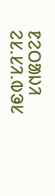ᱱᱮᱛᱟᱡᱤ ᱮᱥ.ᱥᱤ.ᱵᱳᱥ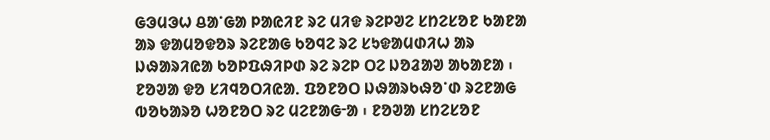ᱜᱳᱢᱳᱦ ᱪᱟᱸᱜᱟ ᱞᱟᱭᱤᱱ ᱨᱮ ᱢᱤᱫ ᱨᱮᱞᱣᱮ ᱥᱴᱮᱥᱚᱱ ᱠᱟᱱᱟ ᱟᱨ ᱫᱟᱢᱚᱫᱚᱨ ᱨᱮᱱᱟᱜ ᱠᱚᱧᱮ ᱨᱮ ᱥᱩᱫᱟᱢᱰᱤᱦ ᱟᱨ ᱡᱷᱟᱨᱤᱭᱟ ᱠᱚᱞᱯᱷᱤᱞᱰ ᱨᱮ ᱨᱮᱞ ᱛᱮ ᱡᱚᱲᱟᱣ ᱟᱠᱟᱱᱟ ᱾ ᱱᱚᱣᱟ ᱫᱚ ᱥᱤᱧᱚᱛᱤᱭᱟᱹ ᱯᱚᱱᱚᱛ ᱡᱷᱟᱨᱠᱷᱚᱸᱰ ᱨᱮᱱᱟᱜ ᱵᱚᱠᱟᱨᱚ ᱦᱚᱱᱚᱛ ᱨᱮ ᱢᱮᱱᱟᱜᱼᱟ ᱾ ᱱᱚᱣᱟ ᱥᱴᱮᱥᱚᱱ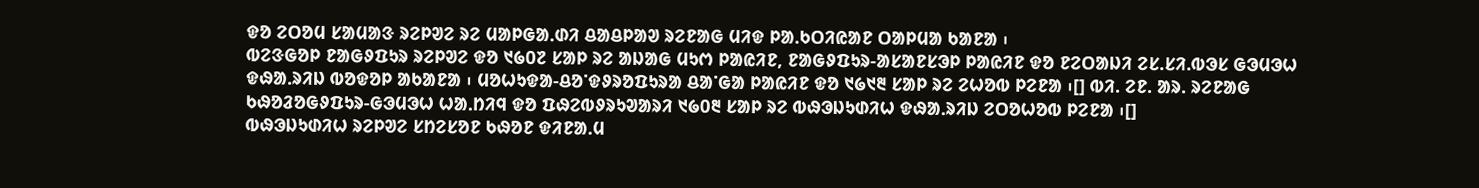ᱫᱚ ᱮᱛᱚᱢ ᱥᱟᱢᱟᱝ ᱨᱮᱞᱣᱮ ᱨᱮ ᱢᱟᱞᱜᱟᱹᱰᱤ ᱪᱟᱪᱞᱟᱣ ᱨᱮᱱᱟᱜ ᱢᱤᱫ ᱞᱟᱹᱠᱛᱤᱭᱟᱱ ᱛᱟᱞᱢᱟ ᱠᱟᱱᱟ ᱾
ᱵᱮᱝᱜᱚᱞ ᱱᱟᱜᱽᱯᱩᱨ ᱨᱮᱞᱣᱮ ᱫᱚ ᱑᱙᱐᱗ ᱥᱟᱞ ᱨᱮ ᱟᱡᱟᱜ ᱢᱩᱬ ᱞᱟᱭᱤᱱ, ᱱᱟᱜᱽᱯᱩᱨ-ᱟᱥᱟᱱᱥᱳᱞ ᱞᱟᱭᱤᱱ ᱫᱚ ᱱᱮᱛᱟᱡᱤ ᱮᱥ.ᱥᱤ.ᱵᱳᱥ ᱜᱳᱢᱳᱦ ᱫᱷᱟᱹᱨᱤᱡ ᱵᱚᱫᱚᱞ ᱟᱠᱟᱱᱟ ᱾ ᱢᱚᱦᱩᱫᱟ-ᱪᱚᱸᱫᱽᱨᱚᱯᱩᱨᱟ ᱪᱟᱸᱜᱟ ᱞᱟᱭᱤᱱ ᱫᱚ ᱑᱙᱑᱓ ᱥᱟᱞ ᱨᱮ ᱮᱦᱚᱵ ᱞᱮᱱᱟ ᱾[] ᱵᱤ. ᱮᱱ. ᱟᱨ. ᱨᱮᱱᱟᱜ ᱠᱷᱚᱲᱚᱜᱽᱯᱩᱨ-ᱜᱳᱢᱳᱦ ᱦᱟᱹᱴᱤᱧ ᱫᱚ ᱯᱷᱮᱵᱽᱨᱩᱣᱟᱨᱤ ᱑᱙᱐᱓ ᱥᱟᱞ ᱨᱮ ᱵᱷᱳᱡᱩᱰᱤᱦ ᱫᱷᱟᱹᱨᱤᱡ ᱮᱛᱚᱦᱚᱵ ᱞᱮᱱᱟ ᱾[]
ᱵᱷᱳᱡᱩᱰᱤᱦ ᱨᱮᱞᱣᱮ ᱥᱴᱮᱥᱚᱱ ᱠᱷᱚᱱ ᱫᱤᱱᱟᱹᱢ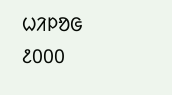ᱦᱤᱞᱚᱜ ᱒᱐᱐᱐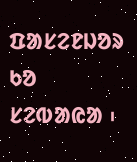ᱯᱟᱥᱮᱱᱡᱚᱨ ᱠᱚ ᱥᱮᱵᱟᱭᱟ ᱾